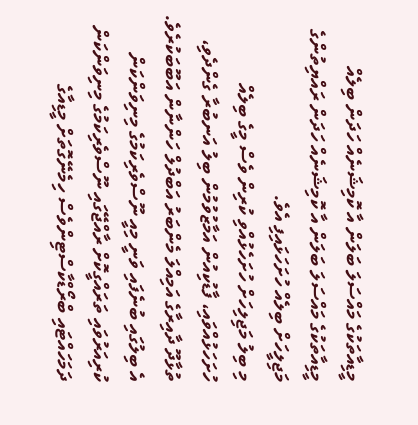މީޑިއާތަކުގެ މައްސަލަ ބަލަން އާ ކޮމިޝަނެއް ހަދަން ބިލެއް
މީޑިއާތަކުގެ މައްސަލަ ބަލަން އާ ކޮމިޝަނެއް ހަދަން ރައްޔިތުންގެ މަޖިލީހަށް ބިލެއް ހުށަހަޅައިފި އެވެ.
މި ބިލު މަޖިލިހަށް ހުށަހެޅުއްވި ކުރިން ވެސް މީގެ ބިލެއް ހުށަހަޅުއްވައި، ފާޑުކިއުން އަމާޒުވުމުން ބިލު އަނބުރާ ގެންދެވި، ތުޅާދޫ ދާއިރާގެ އަމިއްލަ މެންބަރު އަބްދުލް ހަންނާން އަބޫބަކުރެވެ.
އެ ބިލުގައި ބުނެފައި ވަނީ މިއީ ނޫސްވެރިކަމުގެ މިނިވަންކަން ކުރިއަރުވައި ތަރައްގީކޮށް ރާއްޖޭގައި ނޫސްވެރިކަމުގެ މިނިވަންކަން ދަމަހައްޓައި ބްރޯޑްކާސްޓިންވެސް ހިމެނޭގޮތަށް މީޑިއާގެ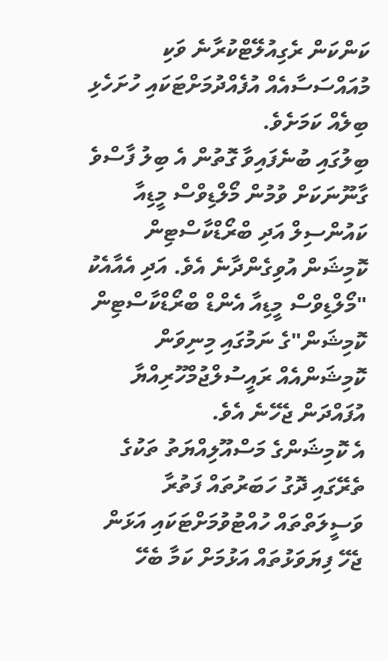ކަންކަން ރެގިއުލޭޓްކުރާނެ ވަކި މުއައްސަސާއެއް އުފެއްދުމަށްޓަކައި ހުށަހެޅި ބިލެއް ކަމަށެވެ.
ބިލުގައި ބުނެފައިވާ ގޮތުން އެ ބިލު ފާސްވެ ގާނޫނަކަށް ވުމުން މޯލްޑިވްސް މީޑިއާ ކައުންސިލް އަދި ބްރޯޑްކާސްޓިން ކޮމިޝަން އުވިގެންދާނެ އެވެ. އަދި އެއާއެކު "މޯލްޑިވްސް މީޑިއާ އެންޑް ބްރޯޑްކާސްޓިން ކޮމިޝަން"ގެ ނަމުގައި މިނިވަން ކޮމިޝަންއެއް ރައީސުލްޖުމްހޫރިއްޔާ އުފައްދަން ޖެހޭނެ އެވެ.
އެ ކޮމިޝަންގެ މަސްއޫލިއްޔަތު ތަކުގެ ތެރޭގައި ދޮގު ހަބަރުތައް ފަތުރާ ވަސީލަތްތައް ހުއްޓުވުމަށްޓަކައި އަޅަން ޖެހޭ ފިޔަވަޅުތައް އަޅުމަށް ކަމާ ބެހޭ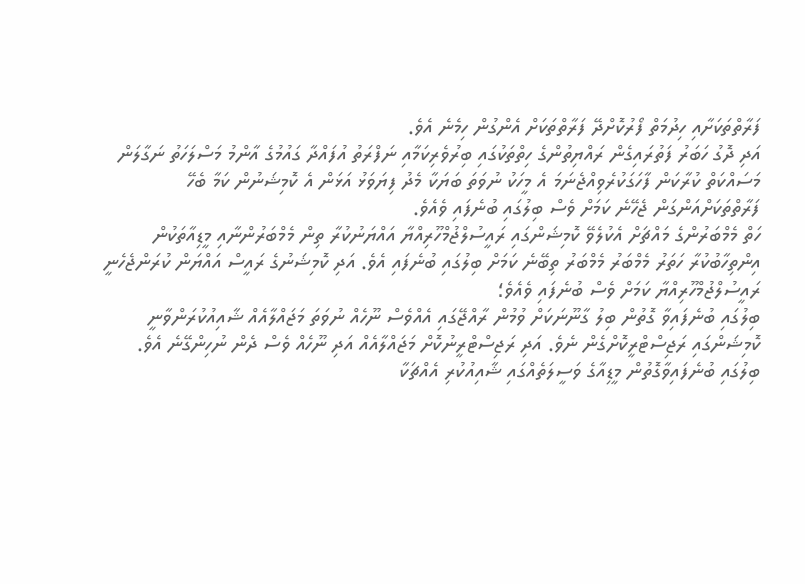ފަރާތްތަކަށާއި ހިދުމަތް ފޯރުކޮށްދޭ ފަރާތްތަކަށް އެންގުން ހިމެނެ އެވެ.
އަދި ދޮގު ހަބަރު ފަތުރައިގެން ރައްޔިތުންގެ ހިތްތަކުގައި ބިރުވެރިކަމާއި ނަފްރަތު އުފައްދާ ގައުމުގެ އާންމު މަސްލަހަތު ނަގާލަން މަސައްކަތް ކުރާކަން ފާހަގަކުރެވިއްޖެނަމަ އެ މީހަކު ނުވަތަ ބަޔަކާ މެދު ފިޔަވަޅު އަޅަން އެ ކޮމިޝަނުން ކަމާ ބެހޭ ފަރާތްތަކަށްއަންގަން ޖެހޭނެ ކަމަށް ވެސް ބިލުގައި ބުނެފައި ވެއެވެ.
ހަތް މެމްބަރުންގެ މައްޗަށް އެކުލެވޭ ކޮމިޝަންގައި ރައީސުލްޖުމްހޫރިއްޔާ އައްޔަނުކުރާ ތިން މެމްބަރުންނާއި މީޑިއާތަކުން އިންތިހާބުކުރާ ހަތަރު މެމްބަރު މެމްބަރު ތިބޭނެ ކަމަށް ބިލުގައި ބުނެފައި އެވެ. އަދި ކޮމިޝަނުގެ ރައީސް އައްޔަން ކުރަންޖެހެނީ ރައީސުލްޖުމްހޫރިއްޔާ ކަމަށް ވެސް ބުނެފައި ވެއެވެ؛
ބިލުގައި ބުނެފައިވާ ގޮތުން ބިލު ގާނޫނަކަށް ވުމުން ރާއްޖޭގައި އެއްވެސް ނޫހެއް ނުވަތަ މަޖައްލާއެއް ޝާއިއުކުރަންވާނީ ކޮމިޝަންގައި ރަޖިސްޓްރީކޮށްގެން ނެވެ. އަދި ރަޖިސްޓްރީނުކޮށް މަޖައްލާއެއް އަދި ނޫހެއް ވެސް ދެން ނުހިންގޭނެ އެވެ.
ބިލުގައި ބުނެފައިވާގޮތުން މީޑިއާގެ ވަސީލަތެއްގައި ޝާއިއުކުރި އެއްޗަކާ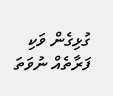ގުޅިގެން ވަކި ފަރާތެއް ނުވަތަ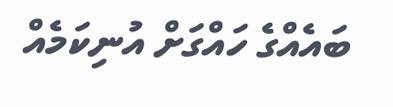ބައެއްގެ ހައްގަށް އުނިކަމެއް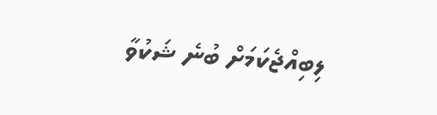ލިބިއްޖެކަމަށް ބުނެ ޝަކުވާ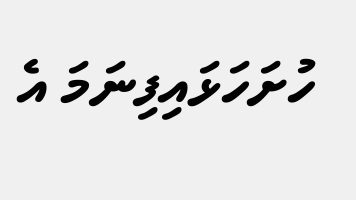ހުށަހަޅައިފިނަމަ އެ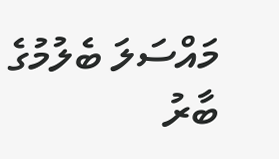މައްސަލަ ބެލުމުގެ ބާރު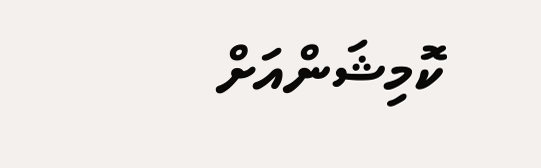ކޮމިޝަންއަށް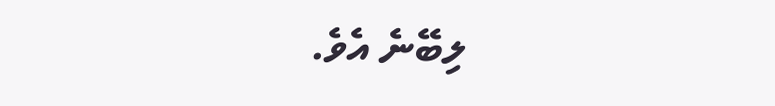ލިބޭނެ އެވެ.